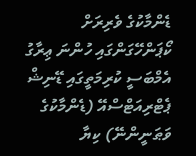ޑެންމާކުގެ ވެރިރަށް ކޯޕަންހޭގަންގައި ހުންނަ ޢިރާގު އެމްބަސީ ކުރިމަތީގައި ޑޭނިޝް ޕެޓްރިއަޓްސްއޭ (ޑެންމާކުގެ ވަޠަނީންނޭ) ކިޔާ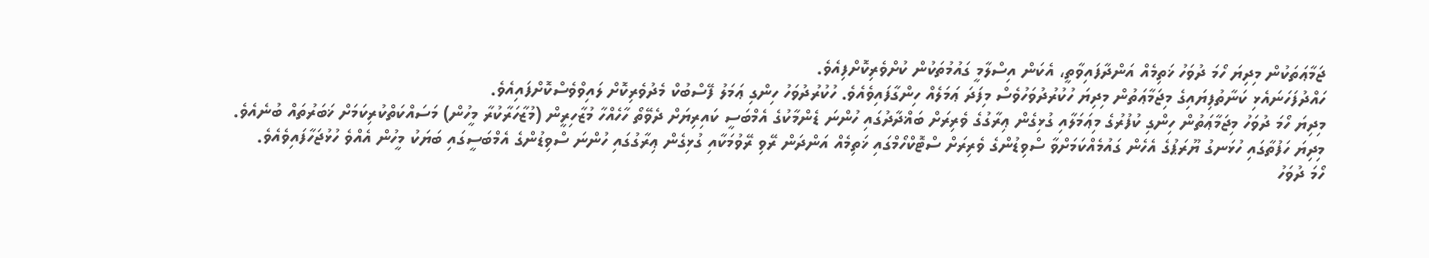ޖަމާޢަތަކުން މިދިޔަ ހޯމަ ދުވަހު ޚަތިމެއް އަންދާފައިވާތީ، އެކަން އިސްލާމީ ގައުމުތަކުން ކުށްވެރިކޮށްފިއެވެ.
ހައްދުފަހަނައެޅި ކަނާތުފިޔައިގެ މިޖަމާޢަތުން މިދިޔަ ހުކުރުދުވަހުވެސް މިފަދަ ޢަމަލެއް ހިންގާފައިވެއެވެ. ހުކުރުދުވަހު ހިންގި ޢަމަލު ފޭސްބުކް މެދުވެރިކޮށް ލައިވްވެސްކޮށްފައިއެވެ.
މިދިޔަ ހޯމަ ދުވަހު މިޖަމާޢަތުން ހިންގި ކުފުރުގެ މިޢަމަލާއި ގުޅިގެން ޢިރާގުގެ ވެރިރަށް ބަޣްދާދުގައި ހުންނަ ޑެންމާކުގެ އެމްބަސީ ކައިރިޔަށް ދެވޭތޯ ހާހެއްހާ މުޒާހިރީން (މުޒާހަރާކުރާ މީހުން) މަސައްކަތްކުރިކަމަށް ޚަބަރުތައް ބުނެއެވެ.
މިދިޔަ ހަފުތާގައި ހުޅަނގު ޔޫރަޕުގެ އެހެން ގައުމެއްކަމަށްވާ ސްވިޑުންގެ ވެރިރަށް ސްޓޮކްހޯމްގައި ޚަތިމެއް އަންދަން ރޭވި ރޭވުމަކާއި ގުޅިގެން ޢިރާގުގައި ހުންނަ ސްވިޑުންގެ އެމްބަސީގައި ބަޔަކު މީހުން އެއްވެ ހުޅުޖަހާފައިވެއެވެ.
ހޯމަ ދުވަހު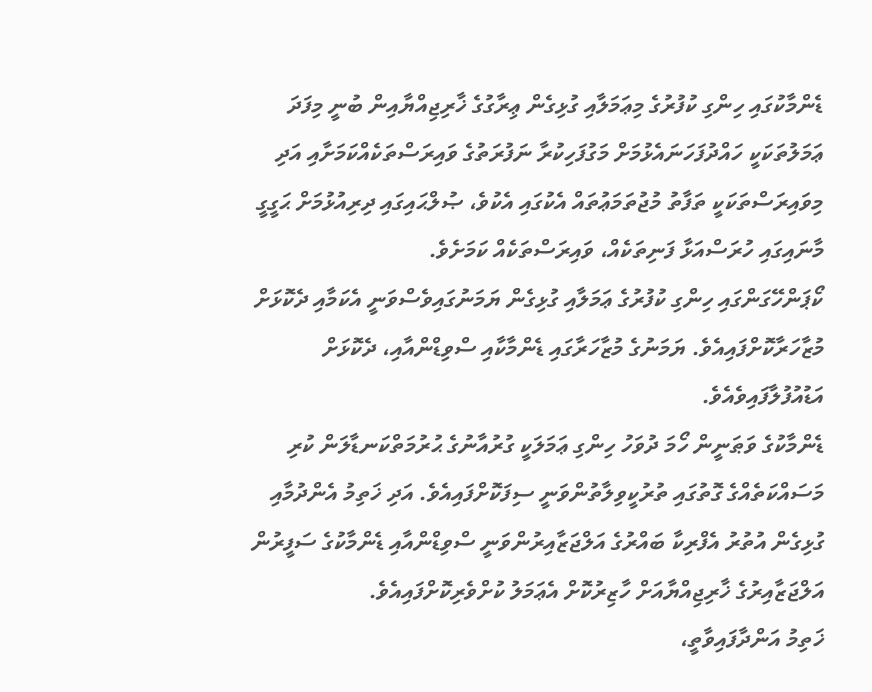ޑެންމާކުގައި ހިންގި ކުފުރުގެ މިޢަމަލާއި ގުޅިގެން ޢިރާގުގެ ޚާރިޖިއްޔާއިން ބުނީ މިފަދަ ޢަމަލުތަކަކީ ހައްދުފަހަނައެޅުމަށް މަގުފަހިކުރާ ނަފުރަތުގެ ވައިރަސްތަކެއްކަމަށާއި އަދި މިވައިރަސްތަކަކީ ތަފާތު މުޖުތަމަޢުތައް އެކުގައި އެކުވެ، ޞުލްޙައިގައި ދިރިއުޅުމަށް ޙަގީގީ މާނައިގައި ހުރަސްއަޅާ ފަނިތަކެއް، ވައިރަސްތަކެއް ކަމަށެވެ.
ކޯޕަންހޭގަންގައި ހިންގި ކުފުރުގެ ޢަމަލާއި ގުޅިގެން ޔަމަނުގައިވެސްވަނީ އެކަމާއި ދެކޮޅަށް މުޒާހަރާކޮށްފައިއެވެ. ޔަމަނުގެ މުޒާހަރާގައި ޑެންމާކާއި ސްވިޑްންއާއި، ދެކޮޅަށް އަޑުއުފުލާފައިވެއެވެ.
ޑެންމާކުގެ ވަޠަނީން ހޯމަ ދުވަހު ހިންގި ޢަމަލަކީ ގުރުއާނުގެ ޙުރުމަތްކަނޑާލަން ކުރި މަސައްކަތެއްގެ ގޮތުގައި ތުރުކީވިލާތުންވަނީ ސިފަކޮށްފައިއެވެ. އަދި ޚަތިމު އެންދުމާއި ގުޅިގެން އުތުރު އެފްރިކާ ބައްރުގެ އަލްޖަޒާއިރުންވަނީ ސްވިޑްންއާއި ޑެންމާކުގެ ސަފީރުން އަލްޖަޒާއިރުގެ ޚާރިޖިއްޔާއަށް ހާޒިރުކޮށް އެޢަމަލު ކުށްވެރިކޮށްފައިއެވެ.
ޚަތިމު އަންދާފައިވާތީ،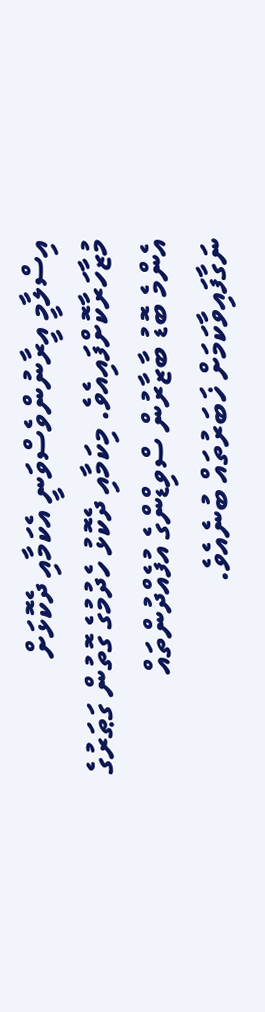އިސްލާމީ އީރާނުންވެސްވަނީ އެކަމާއި ދެކޮޅަށް މުޒާހަރާކޮށްފައިއެވެ. މިކަމާއި ދެކޮޅު ހެދުމުގެ ގޮތުން ގަޠަރުގެ އެންމެ ބޮޑު ބާޒާރުން ސްވިޑްންގެ އުފެއްދުންތައް ނަގާފައިވާކަމަށް ޚަބަރުތައް ބުނެއެވެ.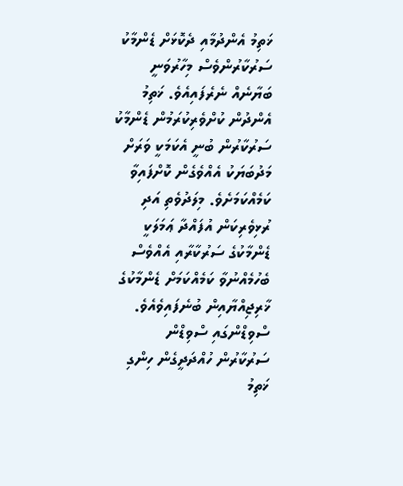ޚަތިމު އެންދުމާއި ދެކޮޅަށް ޑެންމާކު ސަރުކާރުންވެސް މިހާރުވަނީ ބަޔާނެއް ނެރެފައިއެވެ. ޚަތިމު އެންދުން ކުށްވެރިކުރަމުން ޑެންމާކު ސަރުކާރުން ބުނީ އެކަމަކީ ވަރަށް މަދުބަޔަކު އެއްވެގެން ކޮށްފައިވާ ކަމެއްކަމަށެވެ. މިލަދުވެތި އަދި ރުޅިވެރިކަން އުފައްދާ ޢަމަލަކީ ޑެންމާކުގެ ސަރުކާރާއި އެއްވެސް ބެހުމެއްނުވާ ކަމެއްކަމަށް ޑެންމާކުގެ ޚާރިޖިއްޔާއިން ބުނެފައިވެއެވެ.
ސްވިޑްންގައި ސްވިޑްން ސަރުކާރުން ހުއްދަދީގެން ހިންގި ޚަތިމު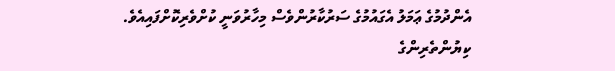އެންދުމުގެ ޢަމަލު އެގައުމުގެ ސަރުކާރުންވެސް މިހާރުވަނީ ކުށްވެރިކޮށްފައިއެވެ.
ކިޔުންތެރިންގެ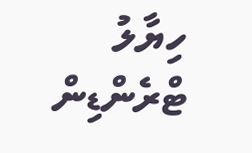ހިޔާލު
ޓްރެންޑިން